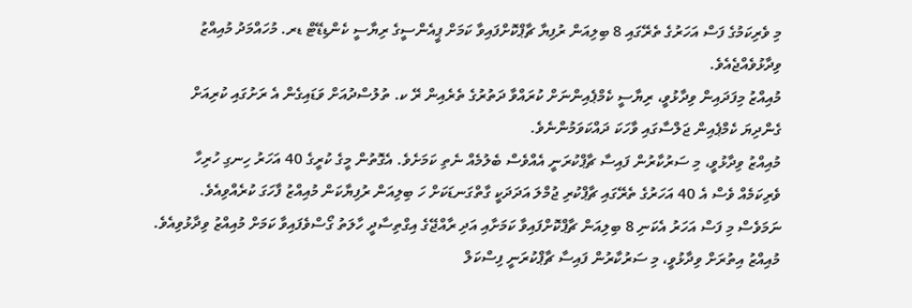މި ވެރިކަމުގެ ފަސް އަހަރުގެ ތެރޭގައި 8 ބިލިއަން ރުފިޔާ ޗާޕްކޮށްފައިވާ ކަމަށް ޕީއެންސީގެ ރިޔާސީ ކެންޑިޑޭޓް ޑރ. މުހައްމަދު މުއިއްޒު ވިދާޅުވެއްޖެއެވެ.
މުއިއްޒު މިފަދައިން ވިދާޅުވީ، ރިޔާސީ ކެމްޕެއިންނަށް ކުރައްވާ ދަތުރުގެ ތެރެއިން ރޭ ކ. ތުލުސްދުއަށް ވަޑައިގެން އެ ރަށުގައި ކުރިއަށް ގެންދިޔަ ކެމްޕެއިން ޖަލްސާގައި ވާހަކަ ދައްކަވަމުންނެވެ.
މުއިއްޒު ވިދާޅުވީ، މި ސަރުކާރުން ފައިސާ ޗާޕްކުރަނީ އެއްވެސް ބެލުމެއް ނެތި ކަމަށެވެ. އެގޮތުން މީގެ ކުރީގެ 40 އަހަރު ހިނގި ހުރިހާ ވެރިކަމެއް ވެސް އެ 40 އަހަރުގެ ތެރޭގައި ޗާޕްކުރި ޖުމްލަ އަދަދަކީ ގާތްގަނޑަކަށް ހަ ބިލިއަން ރުފިޔާކަން މުއިއްޒު ފާހަގަ ކުރެއްވިއެވެ. ނަމަވެސް މި ފަސް އަހަރު އެކަނި 8 ބިލިއަން ޗާޕްކޮށްފައިވާ ކަމަށާއި އަދި ރާއްޖޭގެ އިގްތިސާދީ ހާލަތު ގޯސްވެފައިވާ ކަމަށް މުއިއްޒު ވިދާޅުވިއެވެ.
މުއިއްޒު އިތުރަށް ވިދާޅުވީ، މި ސަރުކާރުން ފައިސާ ޗާޕްކުރަނީ ފިސްކަލް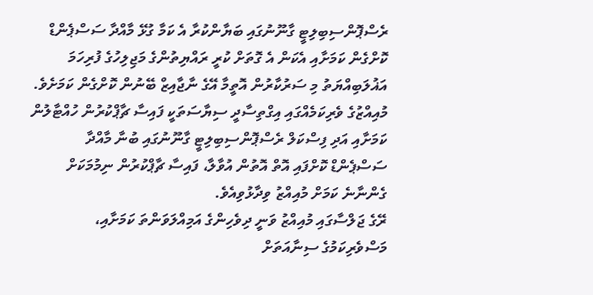ރެސްޕޮންސިބިލިޓީ ގާނޫނުގައި ބަޔާންކުރާ އެ ކަމާ ގުޅޭ މާއްދާ ސަސްޕެންޑް ކޮށްގެން ކަމަށާއި އެކަން އެ ގޮތަށް ކުރީ ރައްޔިތުންގެ މަޖިލިހުގެ ފުރިހަމަ އަޣުލަބިއްޔަތު މި ސަރުކާރުން އޮތީމާ އޭގެ ނާޖާއިޒް ބޭނުން ކޮށްގެން ކަމަށެވެ.
މުއިއްޒުގެ ވެރިކަމެއްގައި އިގްތިސާދީ ސިޔާސަތަކީ ފައިސާ ޗާޕްކުރުން ހުއްޓާލުން ކަމަށާއި އަދި ފިސްކަލް ރެސްޕޮންސިބިލިޓީ ގާނޫނުގައި ބުނާ މާއްދާ ސަސްޕެންޑް ކޮށްފައި އޮތް އޮތުން އުވާލާ، ފައިސާ ޗާޕްކުރުން ނިމުމަކަށް ގެންނާނެ ކަމަށް މުއިއްޒު ވިދާޅުވިއެވެ.
ރޭގެ ޖަލްސާގައި މުއިއްޒު ވަނީ ދިވެހިންގެ އަމިއްލަވަންތަ ކަމަށާއި، މަސްވެރިކަމުގެ ސިނާއަތަށް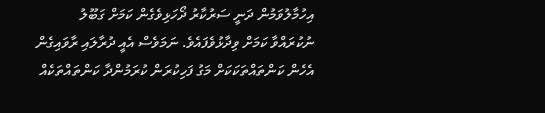އިހުމާލުވަމުން ދަނީ ސަރުކާރު ދޯހަޅިވެގެން ކަމަށް ގަބޫލު ނުކުރައްވާ ކަމަށް ވިދާޅުވެފައެވެ. ނަމަވެސް އެއީ ދުރާލައި ރާވައިގެން އެހެން ކަންތައްތަކަކަށް މަގު ފަހިކުރަން ކުރަމުންދާ ކަންތައްތަކެއް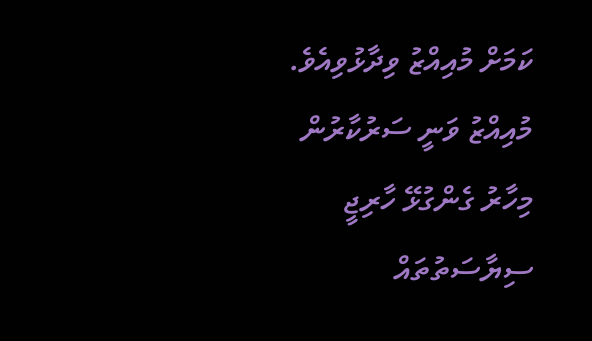ކަމަށް މުއިއްޒު ވިދާޅުވިއެވެ.
މުއިއްޒު ވަނީ ސަރުކާރުން މިހާރު ގެންގުޅޭ ހާރިޖީ ސިޔާސަތުތައް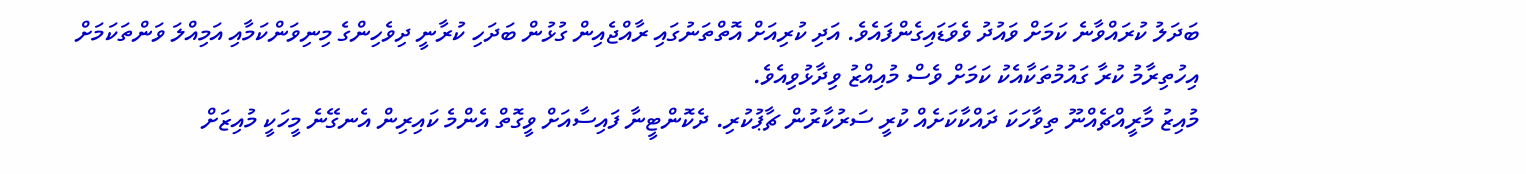ބަދަލު ކުރައްވާނެ ކަމަށް ވައުދު ވެވަޑައިގެންފައެވެ. އަދި ކުރިއަށް އޮތްތަނުގައި ރާއްޖެއިން ގުޅުން ބަދަހި ކުރާނީ ދިވެހިންގެ މިނިވަންކަމާއި އަމިއްލަ ވަންތަކަމަށް އިހުތިރާމު ކުރާ ގައުމުތަކާއެކު ކަމަށް ވެސް މުއިއްޒު ވިދާޅުވިއެވެ.
މުއިޒު މާރީއްޗެއްނޫ ތިވާހަކަ ދައްކާކަށެއް ކުރީ ސަރުކާރުން ޗާޕުކުރި. ދެކޮންޓީނާ ފައިސާއަށް ވީގޮތް އެންމެ ކައިރިން އެނގޭނެ މީހަކީ މުއިޒަށް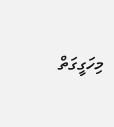މިހަގީގަތް